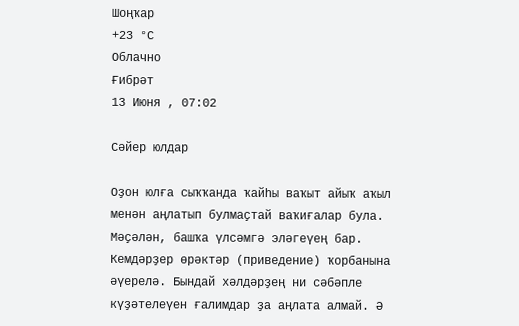Шоңҡар
+23 °С
Облачно
Ғибрәт
13 Июня , 07:02

Сәйер юлдар

Оҙон юлға сыҡҡанда ҡайһы ваҡыт айыҡ аҡыл менән аңлатып булмаҫтай ваҡиғалар була. Мәҫәлән, башҡа үлсәмгә эләгеүең бар. Кемдәрҙер өрәктәр (приведение) ҡорбанына әүерелә. Бындай хәлдәрҙең ни сәбәпле күҙәтелеүен ғалимдар ҙа аңлата алмай. Ә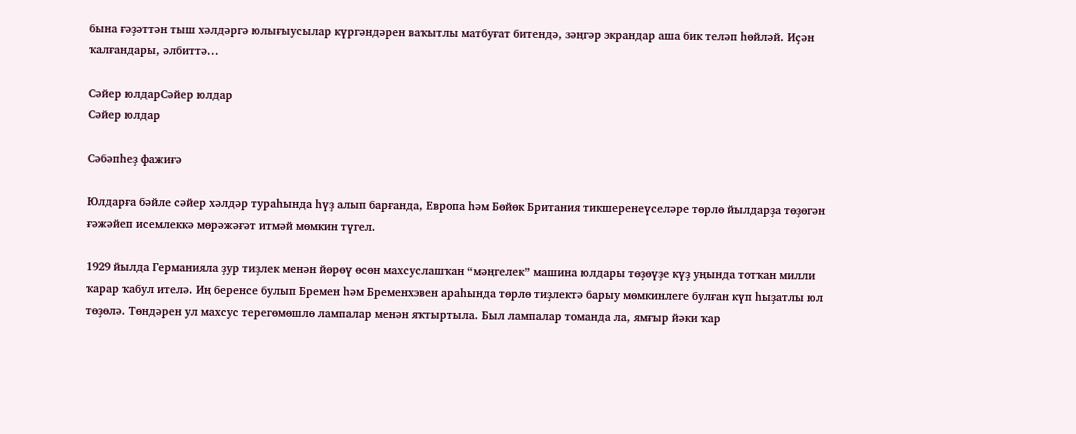бына ғәҙәттән тыш хәлдәргә юлығыусылар күргәндәрен ваҡытлы матбуғат битендә, зәңгәр экрандар аша бик теләп һөйләй. Иҫән ҡалғандары, әлбиттә...

Сәйер юлдарСәйер юлдар
Сәйер юлдар

Сәбәпһеҙ фажиғә

Юлдарға бәйле сәйер хәлдәр тураһында һүҙ алып барғанда, Европа һәм Бөйөк Британия тикшеренеүселәре төрлө йылдарҙа төҙөгән ғәжәйеп исемлеккә мөрәжәғәт итмәй мөмкин түгел.

1929 йылда Германияла ҙур тиҙлек менән йөрөү өсөн махсуслашҡан “мәңгелек” машина юлдары төҙөүҙе күҙ уңында тотҡан милли ҡарар ҡабул ителә. Иң беренсе булып Бремен һәм Бременхэвен араһында төрлө тиҙлектә барыу мөмкинлеге булған күп һыҙатлы юл төҙөлә. Төндәрен ул махсус терегөмөшлө лампалар менән яҡтыртыла. Был лампалар томанда ла, ямғыр йәки ҡар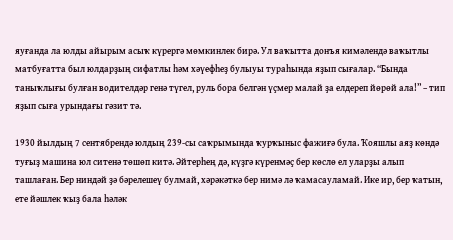яуғанда ла юлды айырым асыҡ күрергә мөмкинлек бирә. Ул ваҡытта донъя кимәлендә ваҡытлы матбуғатта был юлдарҙың сифатлы һәм хәүефһеҙ булыуы тураһында яҙып сығалар. “Бында таныҡлығы булған водителдәр генә түгел, руль бора белгән үҫмер малай ҙа елдереп йөрөй ала!” – тип яҙып сыға урындағы гәзит тә.

1930 йылдың 7 сентябрендә юлдың 239-сы саҡрымында ҡурҡыныс фажиғә була. Ҡояшлы аяҙ көндә туғыҙ машина юл ситенә төшөп китә. Әйтерһең дә, күҙгә күренмәҫ бер көслө ел уларҙы алып ташлаған. Бер ниндәй ҙә бәрелешеү булмай, хәрәкәткә бер нимә лә ҡамасауламай. Ике ир, бер ҡатын, ете йәшлек ҡыҙ бала һәләк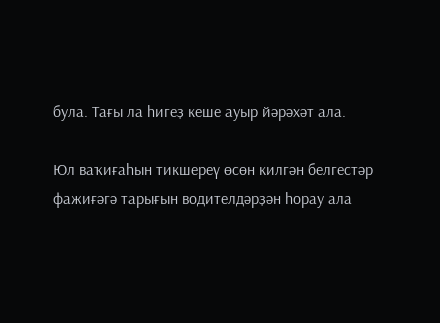була. Тағы ла һигеҙ кеше ауыр йәрәхәт ала.

Юл ваҡиғаһын тикшереү өсөн килгән белгестәр фажиғәгә тарығын водителдәрҙән һорау ала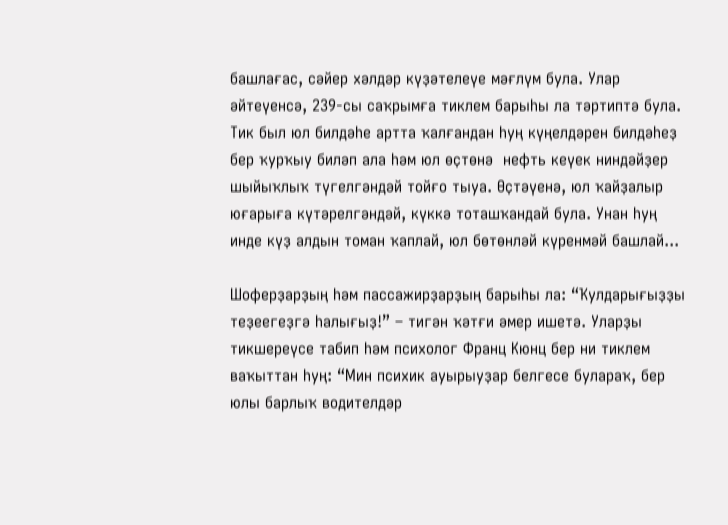башлағас, сәйер хәлдәр күҙәтелеүе мәғлүм була. Улар әйтеүенсә, 239-сы саҡрымға тиклем барыһы ла тәртиптә була. Тик был юл билдәһе артта ҡалғандан һуң күңелдәрен билдәһеҙ бер ҡурҡыу биләп ала һәм юл өҫтөнә  нефть кеүек ниндәйҙер шыйыҡлыҡ түгелгәндәй тойғо тыуа. Өҫтәүенә, юл ҡайҙалыр юғарыға күтәрелгәндәй, күккә тоташҡандай була. Унан һуң инде күҙ алдын томан ҡаплай, юл бөтөнләй күренмәй башлай...

Шоферҙарҙың һәм пассажирҙарҙың барыһы ла: “Ҡулдарығыҙҙы теҙеегеҙгә һалығыҙ!” – тигән ҡәтғи әмер ишетә. Уларҙы тикшереүсе табип һәм психолог Франц Кюнц бер ни тиклем ваҡыттан һуң: “Мин психик ауырыуҙар белгесе булараҡ, бер юлы барлыҡ водителдәр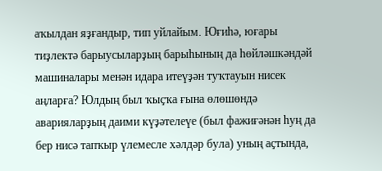аҡылдан яҙғандыр, тип уйлайым. Юғиһә, юғары тиҙлектә барыусыларҙың барыһының да һөйләшкәндәй машиналары менән идара итеүҙән туҡтауын нисек аңларға? Юлдың был ҡыҫҡа ғына өлөшөндә аварияларҙың даими күҙәтелеүе (был фажиғәнән һуң да бер нисә тапҡыр үлемесле хәлдәр була) уның аҫтында,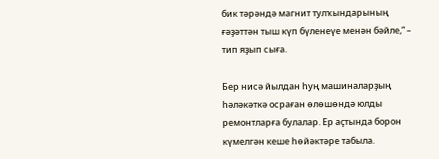бик тәрәндә магнит тулҡындарының ғәҙәттән тыш күп бүленеүе менән бәйле,” – тип яҙып сыға.

Бер нисә йылдан һуң машиналарҙың һәләкәткә осраған өлөшөндә юлды ремонтларға булалар. Ер аҫтында борон күмелгән кеше һөйәктәре табыла.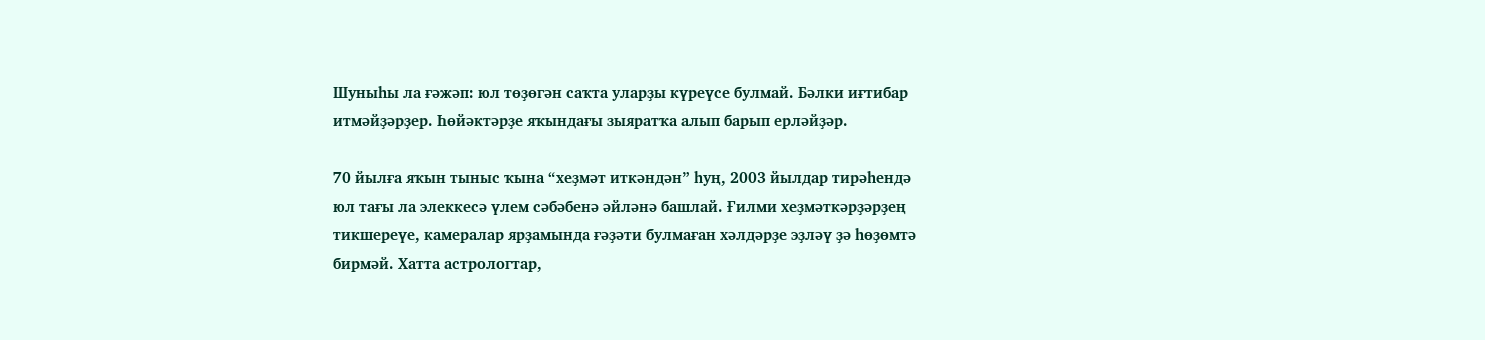Шуныһы ла ғәжәп: юл төҙөгән саҡта уларҙы күреүсе булмай. Бәлки иғтибар итмәйҙәрҙер. Һөйәктәрҙе яҡындағы зыяратҡа алып барып ерләйҙәр.

70 йылға яҡын тыныс ҡына “хеҙмәт иткәндән” һуң, 2003 йылдар тирәһендә юл тағы ла элеккесә үлем сәбәбенә әйләнә башлай. Ғилми хеҙмәткәрҙәрҙең тикшереүе, камералар ярҙамында ғәҙәти булмаған хәлдәрҙе эҙләү ҙә һөҙөмтә бирмәй. Хатта астрологтар,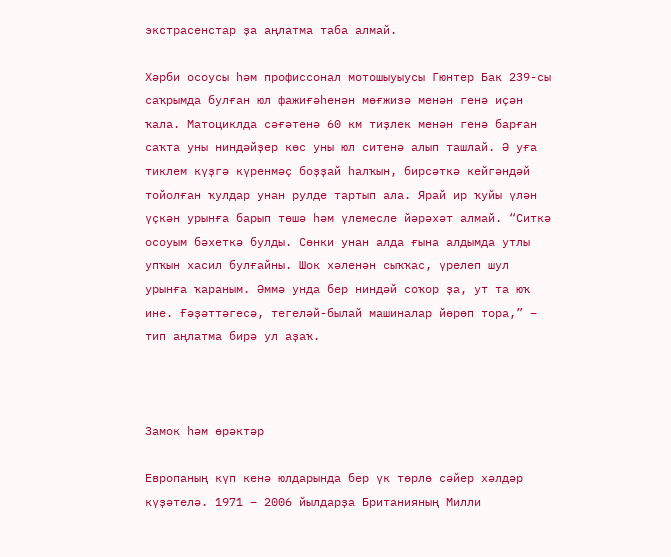экстрасенстар ҙа аңлатма таба алмай.

Хәрби осоусы һәм профиссонал мотошыуыусы Гюнтер Бак 239-сы саҡрымда булған юл фажиғәһенән мөғжизә менән генә иҫән ҡала. Матоциклда сәғәтенә 60 км тиҙлек менән генә барған саҡта уны ниндәйҙер көс уны юл ситенә алып ташлай. Ә уға тиклем күҙгә күренмәҫ боҙҙай һалҡын, бирсәткә кейгәндәй тойолған ҡулдар унан рулде тартып ала. Ярай ир ҡуйы үлән үҫкән урынға барып төшә һәм үлемесле йәрәхәт алмай. “Ситкә осоуым бәхеткә булды. Сөнки унан алда ғына алдымда утлы упҡын хасил булғайны. Шок хәленән сыҡҡас, үрелеп шул урынға ҡараным. Әммә унда бер ниндәй соҡор ҙа, ут та юҡ ине. Ғәҙәттәгесә, тегеләй-былай машиналар йөрөп тора,” – тип аңлатма бирә ул аҙаҡ.



Замок һәм өрәктәр

Европаның күп кенә юлдарында бер үк төрлө сәйер хәлдәр күҙәтелә. 1971 – 2006 йылдарҙа Британияның Милли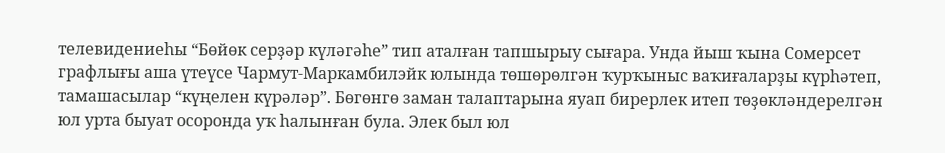телевидениеһы “Бөйөк серҙәр күләгәһе” тип аталған тапшырыу сығара. Унда йыш ҡына Сомерсет графлығы аша үтеүсе Чармут-Маркамбилэйк юлында төшөрөлгән ҡурҡыныс ваҡиғаларҙы күрһәтеп, тамашасылар “күңелен күрәләр”. Бөгөнгө заман талаптарына яуап бирерлек итеп төҙөкләндерелгән юл урта быуат осоронда уҡ һалынған була. Элек был юл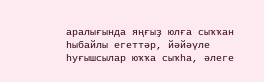аралығында яңғыҙ юлға сыҡҡан һыбайлы егеттәр, йәйәүле һуғышсылар юҡҡа сыҡһа, әлеге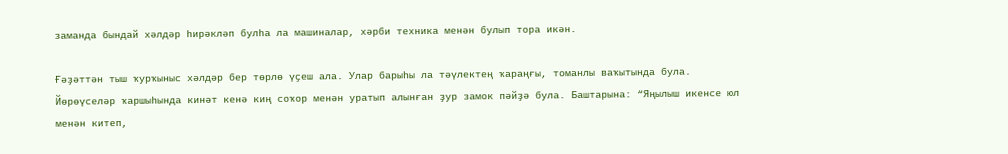заманда бындай хәлдәр һирәкләп булһа ла машиналар, хәрби техника менән булып тора икән.

Ғәҙәттән тыш ҡурҡыныс хәлдәр бер төрлө үҫеш ала. Улар барыһы ла тәүлектең ҡараңғы, томанлы ваҡытында була. Йөрөүселәр ҡаршыһында кинәт кенә киң соҡор менән уратып алынған ҙур замок пәйҙә була. Баштарына: “Яңылыш икенсе юл менән китеп,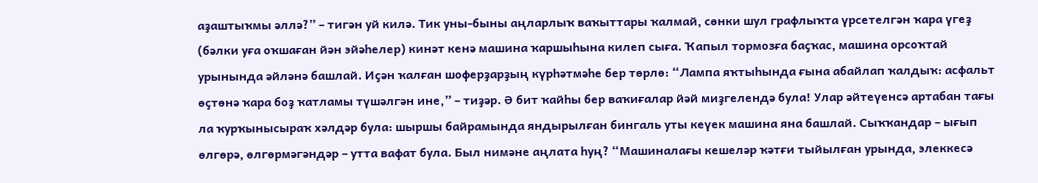аҙаштыҡмы әллә?” – тигән уй килә. Тик уны-быны аңларлыҡ ваҡыттары ҡалмай, сөнки шул графлыҡта үрсетелгән ҡара үгеҙ (бәлки уға оҡшаған йән эйәһелер) кинәт кенә машина ҡаршыһына килеп сыға. Ҡапыл тормозға баҫҡас, машина орсоҡтай урынында әйләнә башлай. Иҫән ҡалған шоферҙарҙың күрһәтмәһе бер төрлө: “Лампа яҡтыһында ғына абайлап ҡалдыҡ: асфальт өҫтөнә ҡара боҙ ҡатламы түшәлгән ине,” – тиҙәр. Ә бит ҡайһы бер ваҡиғалар йәй миҙгелендә була! Улар әйтеүенсә артабан тағы ла ҡурҡынысыраҡ хәлдәр була: шыршы байрамында яндырылған бингаль уты кеүек машина яна башлай. Сыҡҡандар – ығып өлгөрә, өлгөрмәгәндәр – утта вафат була. Был нимәне аңлата һуң? “Машиналағы кешеләр ҡәтғи тыйылған урында, элеккесә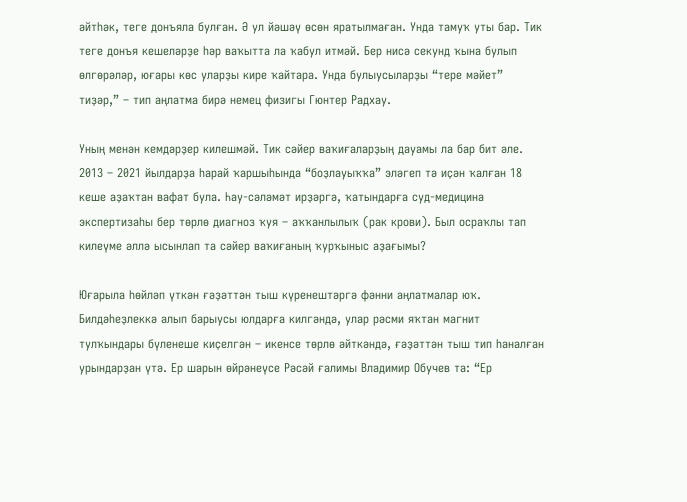әйтһәк, теге донъяла булған. Ә ул йәшәү өсөн яратылмаған. Унда тамуҡ уты бар. Тик теге донъя кешеләрҙе һәр ваҡытта ла ҡабул итмәй. Бер нисә секунд ҡына булып өлгөрәләр, юғары көс уларҙы кире ҡайтара. Унда булыусыларҙы “тере мәйет” тиҙәр,” – тип аңлатма бирә немец физигы Гюнтер Радхау.

Уның менән кемдәрҙер килешмәй. Тик сәйер ваҡиғаларҙың дауамы ла бар бит әле. 2013 – 2021 йылдарҙа һарай ҡаршыһында “боҙлауыҡҡа” эләгеп тә иҫән ҡалған 18 кеше аҙаҡтан вафат була. Һау-сәләмәт ирҙәргә, ҡатындарға суд-медицина экспертизаһы бер төрлө диагноз ҡуя – аҡҡанлылыҡ (рак крови). Был осраҡлы тап килеүме әллә ысынлап та сәйер ваҡиғаның ҡурҡыныс аҙағымы?

Юғарыла һөйләп үткән ғәҙәттән тыш күренештәргә фәнни аңлатмалар юҡ. Билдәһеҙлеккә алып барыусы юлдарға килгәндә, улар рәсми яҡтан магнит тулҡындары бүленеше киҫелгән – икенсе төрлө әйткәндә, ғәҙәттән тыш тип һаналған урындарҙан үтә. Ер шарын өйрәнеүсе Рәсәй ғалимы Владимир Обучев та: “Ер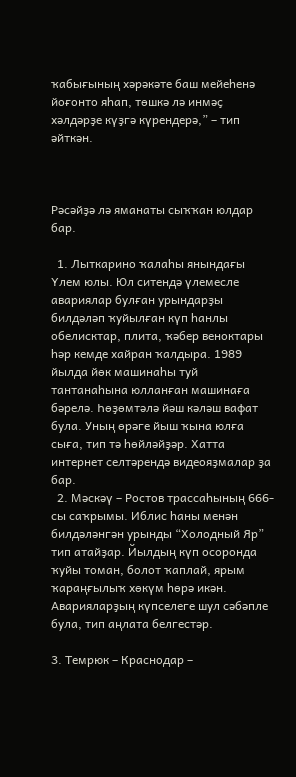ҡабығының хәрәкәте баш мейеһенә йоғонто яһап, төшкә лә инмәҫ хәлдәрҙе күҙгә күрендерә,” – тип әйткән.



Рәсәйҙә лә яманаты сыҡҡан юлдар бар.

  1. Лыткарино ҡалаһы янындағы Үлем юлы. Юл ситендә үлемесле авариялар булған урындарҙы билдәләп ҡуйылған күп һанлы обелисктар, плита, ҡәбер веноктары һәр кемде хайран ҡалдыра. 1989 йылда йөк машинаһы туй тантанаһына юлланған машинаға бәрелә. Һөҙөмтәлә йәш кәләш вафат була. Уның өрәге йыш ҡына юлға сыға, тип тә һөйләйҙәр. Хатта интернет селтәрендә видеояҙмалар ҙа бар.
  2. Мәскәү – Ростов трассаһының 666-сы саҡрымы. Иблис һаны менән билдәләнгән урынды “Холодный Яр” тип атайҙар. Йылдың күп осоронда ҡуйы томан, болот ҡаплай, ярым ҡараңғылыҡ хөкүм һөрә икән. Аварияларҙың күпселеге шул сәбәпле була, тип аңлата белгестәр.

3. Темрюк – Краснодар –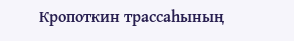Кропоткин трассаһының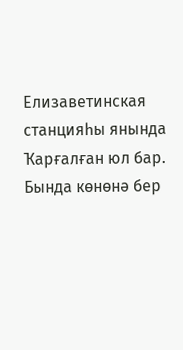Елизаветинская станцияһы янында Ҡарғалған юл бар. Бында көнөнә бер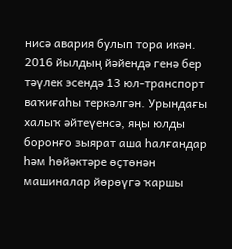нисә авария булып тора икән. 2016 йылдың йәйендә генә бер тәүлек эсендә 13 юл-транспорт ваҡиғаһы теркәлгән. Урындағы халыҡ әйтеүенсә, яңы юлды боронғо зыярат аша һалғандар һәм һөйәктәре өҫтөнән машиналар йөрөүгә ҡаршы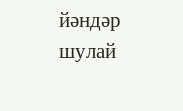йәндәр шулай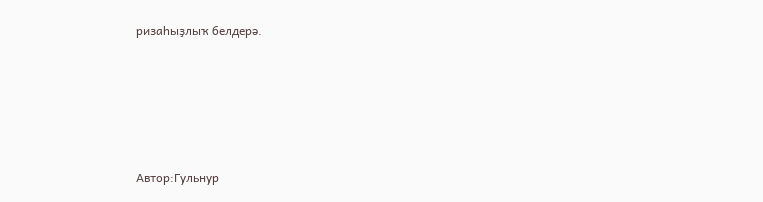ризаһыҙлыҡ белдерә.





Автор:Гульнур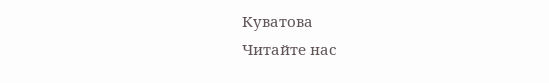Куватова
Читайте нас